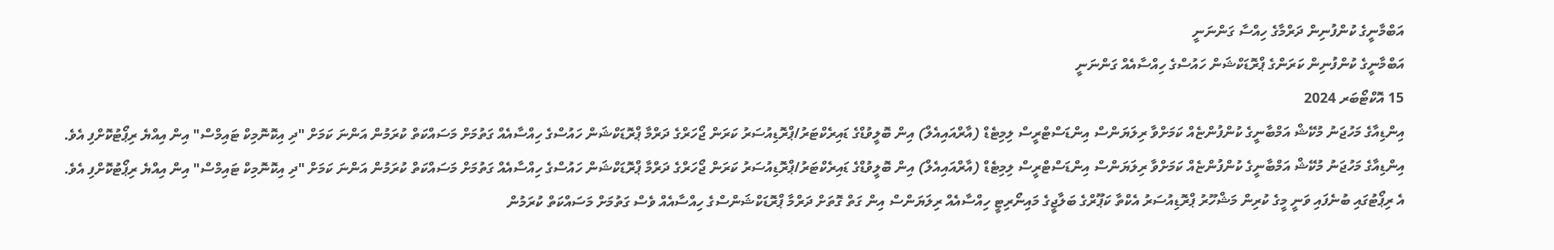އަބްމާނީގެ ކުންފުނިން ދަރްމާގެ ހިއްސާ ގަންނަނީ
އަބްމާނީގެ ކުންފުނިން ކަރަންގެ ޕްރޮޑަކްޝަން ހައުސްގެ ހިއްސާއެއް ގަންނަނީ
15 އޮކްޓޯބަރ 2024
އިންޑިއާގެ މަހުޖަނު މުކޭޝް އަމްބާނީގެ ކުންފުންޏެއް ކަމަށްވާ ރިލަޔަންސް އިންޑަސްޓްރީސް ލިމިޓެޑް (އާރްއައިއެލް) އިން ބޮލީވުޑްގެ ޑައިރެކްޓަރު/ޕްރޮޑިއުސަރު ކަރަން ޖޯހަރްގެ ދަރްމާ ޕްރޮޑަކްޝަން ހައުސްގެ ހިއްސާއެއް ގަތުމަށް މަސައްކަތް ކުރަމުން އަންނަ ކަމަށް "ދި އިކޮނޮމިކް ޓައިމްސް" އިން އިއްޔެ ރިޕޯޓުކޮށްފި އެވެ.
އިންޑިއާގެ މަހުޖަނު މުކޭޝް އަމްބާނީގެ ކުންފުންޏެއް ކަމަށްވާ ރިލަޔަންސް އިންޑަސްޓްރީސް ލިމިޓެޑް (އާރްއައިއެލް) އިން ބޮލީވުޑްގެ ޑައިރެކްޓަރު/ޕްރޮޑިއުސަރު ކަރަން ޖޯހަރްގެ ދަރްމާ ޕްރޮޑަކްޝަން ހައުސްގެ ހިއްސާއެއް ގަތުމަށް މަސައްކަތް ކުރަމުން އަންނަ ކަމަށް "ދި އިކޮނޮމިކް ޓައިމްސް" އިން އިއްޔެ ރިޕޯޓުކޮށްފި އެވެ.
އެ ރިޕޯޓުގައި ބުނެފައި ވަނީ މީގެ ކުރިން މަޝްހޫރު ޕްރޮޑިއުސަރު އެކްތާ ކަޕޫރްގެ ބަލާޖީގެ މައިނޯރިޓީ ހިއްސާއެއް ރިލަޔަންސް އިން ގަތް ގޮތަށް ދަރްމާ ޕްރޮޑަކްޝަންސްގެ ހިއްސާއެއް ވެސް ގަތުމަށް މަސައްކަތް ކުރަމުން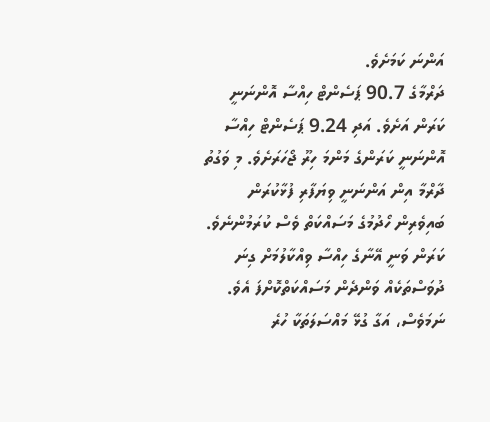އަންނަ ކަމަށެވެ.
ދަރްމާގެ 90.7 ޕަސެންޓް ހިއްސާ އޮންނަނީ ކަރަން އަށެވެ. އަދި 9.24 ޕަސެންޓް ހިއްސާ އޮންނަނީ ކަރަންގެ މަންމަ ހިރޫ ޖޯހަރަށެވެ. މި ވަގުތު ދާރްމާ އިން އަންނަނީ ވިޔަފާރި ފުޅާކުރަން ބައިވެރިން ހޯދުމުގެ މަސައްކަތް ވެސް ކުރަމުންނެވެ. ކަރަން ވަނީ އޭނާގެ ހިއްސާ ވިއްކާލުމަށް ގިނަ ދުވަސްތަކެއް ވަންދެން މަސައްކަތްކޮށްފަ އެވެ. ނަމަވެސް، އަގާ ގުޅޭ މައްސަލަތަކާ ހުރެ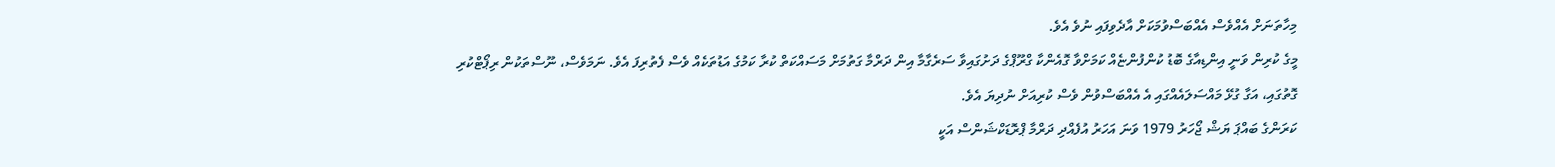މިހާތަނަށް އެއްވެސް އެއްބަސްވުމަކަށް އާދެވިފައި ނުވެ އެވެ.
މީގެ ކުރިން ވަނީ އިންޑިއާގެ ބޮޑު ކުންފުންޏެއް ކަމަށްވާ ގޮއެންކާ ގްރޫޕްގެ ދަށުގައިވާ ސަރެގާމާ އިން ދަރްމާ ގަތުމަށް މަސައްކަތް ކުރާ ކަމުގެ އަޑުތަކެއް ވެސް ފެތުރިފަ އެވެ. ނަމަވެސް، ނޫސްތަކުން ރިޕޯޓްކުރި ގޮތުގައި، އަގާ ގުޅޭ މައްސަލައެއްގައި އެ އެއްބަސްވުން ވެސް ކުރިއަށް ނުދިޔަ އެވެ.
ކަރަންގެ ބައްޕަ ޔަޝް ޖޯހަރު 1979 ވަނަ އަހަރު އުފެއްދި ދަރްމާ ޕްރޮޑަކްޝަންސް އަކީ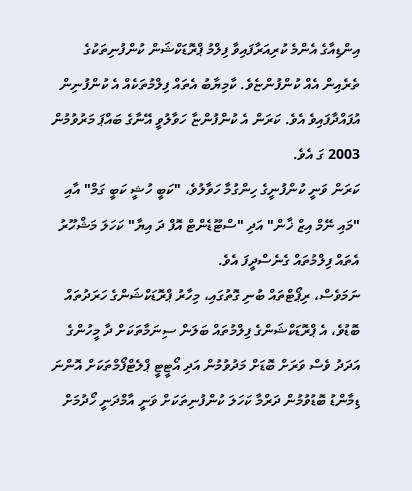އިންޑިއާގެ އެންމެ ކުރިއަރާފައިވާ ފިލްމު ޕްރޮޑަކްޝަން ކުންފުނިތަކުގެ ތެރެއިން އެއް ކުންފުންޏެވެ. ކާމިޔާބު އެތައް ފިލްމުތަކެއް އެ ކުންފުނިން އުފައްދާފައިވެ އެވެ. ކަރަން އެ ކުންފުންޏާ ހަވާލުވީ އޭނާގެ ބައްޕަ މަރުވުމުން 2003 ގަ އެވެ.
ކަރަން ވަނީ ކުންފުނީގެ ހިންގުމާ ހަވާލުވެ، "ކަބީ ހުޝީ ކަބީ ގަމް" އާއި "މައި ނޭމް އިޒް ޚާން" އަދި "ސްޓޫޑެންޓް އޮފް ދަ އިޔާ" ކަހަލަ މަޝްހޫރު އެތައް ފިލްމުތައް ގެނެސްދީފަ އެވެ.
ނަމަވެސް، ރިޕޯޓްތައް ބުނި ގޮތުގައި، މިހާރު ޕްރޮޑަކްޝަންގެ ހަރަދުތައް ބޮޑުވެ، އެ ޕްރޮޑަކްޝަންގެ ފިލްމުތައް ބަލަން ސިނަމާތަކަށް ދާ މީހުންގެ އަދަދު ވެސް ވަރަށް ބޮޑަށް މަދުވުމުން އަދި އޯޓީޓީ ޕްލެޓްފޯމްތަކަށް އޮންނަ ޑިމާންޑު ބޮޑުވުމުން ދަރްމާ ކަހަލަ ކުންފުނިތަކަށް ވަނީ އާމްދަނީ ހޯދުމަށް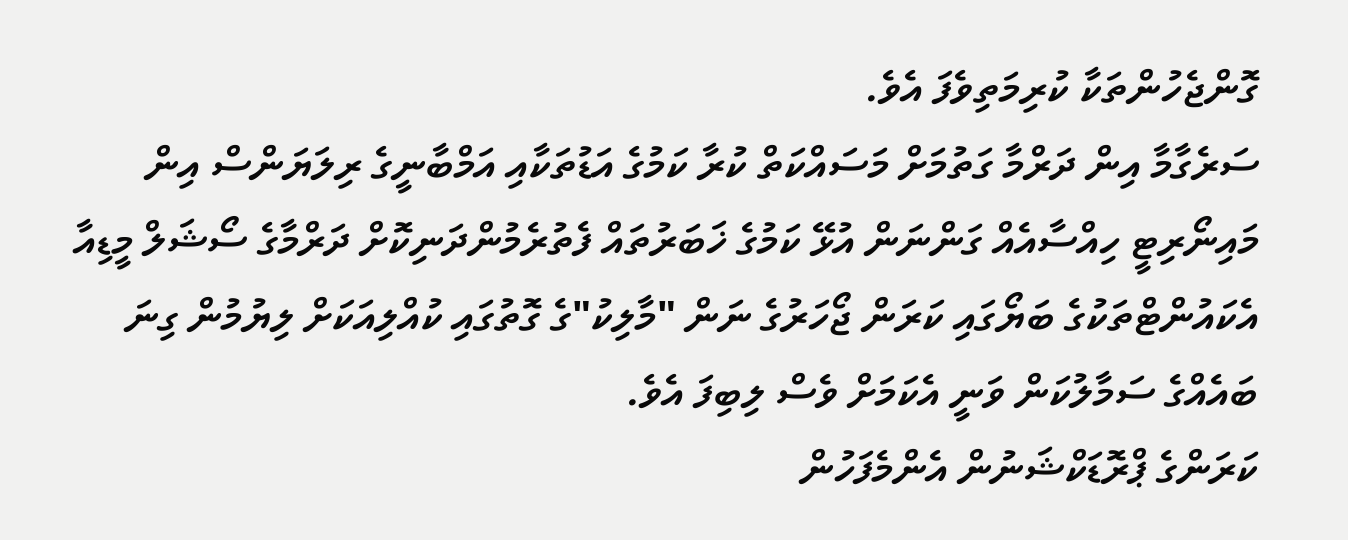ގޮންޖެހުންތަކާ ކުރިމަތިވެފަ އެވެ.
ސަރެގާމާ އިން ދަރްމާ ގަތުމަށް މަސައްކަތް ކުރާ ކަމުގެ އަޑުތަކާއި އަމްބާނީގެ ރިލަޔަންސް އިން މައިނޯރިޓީ ހިއްސާއެއް ގަންނަން އުޅޭ ކަމުގެ ޚަބަރުތައް ފެތުރެމުންދަނިކޮށް ދަރްމާގެ ސޯޝަލް މީޑިއާ އެކައުންޓްތަކުގެ ބަޔޯގައި ކަރަން ޖޯހަރުގެ ނަން "މާލިކު"ގެ ގޮތުގައި ކުއްލިއަކަށް ލިޔުމުން ގިނަ ބައެއްގެ ސަމާލުކަން ވަނީ އެކަމަށް ވެސް ލިބިފަ އެވެ.
ކަރަންގެ ޕްރޮޑަކްޝަނުން އެންމެފަހުން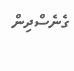ގެނެސްދިން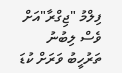ފިލްމު "ޖިގްރާ"އަށް ވެސް ލިބުނު ތަރުހީބު ވަރަށް ކުޑަ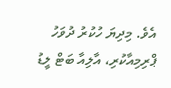އެވެ. މިދިޔަ ހުކުރު ދުވަހު ޕްރިމިއާކުރި، އާލިއާ ބަޓް ލީޑު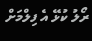ރޯލު ކުޅޭ އެ ފިލްމަށް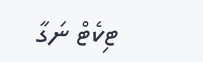ޓިކެޓް ނަގާ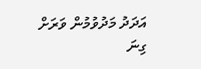އަދަދު މަދުވުމުން ވަރަށް ގިނަ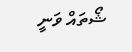ޝޯތައް ވަނީ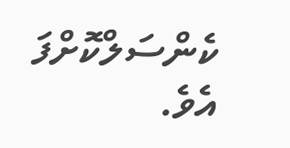ކެންސަލްކޮށްފަ އެވެ.